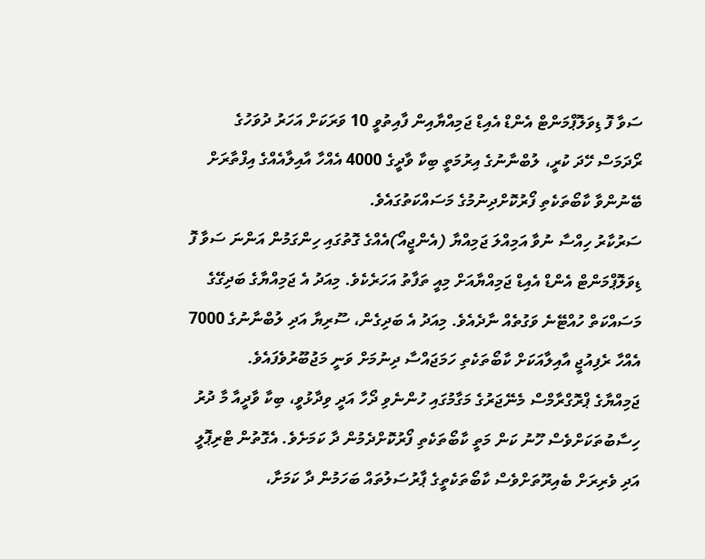ސަވާ ފޮ ޑިވަލޮޕްމަންޓް އެންޑް އެއިޑް ޖަމިއްޔާއިން ފާއިތުވީ 10 ވަރަކަށް އަހަރު ދުވަހުގެ ރޯދަމަސް ހޭދަ ކުރީ، ލުބްނާނުގެ އިރުމަތީ ބިކާ ވާދީގެ 4000 އެއްހާ އާއިލާއެއްގެ އިފްތާރަށް ބޭނުންވާ ކާބޯތަކެތި ފޯރުކޮށްދިނުމުގެ މަސައްކަތުގައެވެ.
ސަރުކާރު ހިއްސާ ނުވާ އަމިއްލަ ޖަމިއްޔާ (އެންޖީއޯ)އެއްގެ ގޮތުގައި ހިންގަމުން އަންނަ ސަވާ ފޮ ޑިވަލޮޕްމަންޓް އެންޑް އެއިޑް ޖަމިއްޔާއަށް މިއީ ތަފާތު އަހަރެކެވެ. މިއަދު އެ ޖަމިއްޔާގެ ބަދިގޭގެ މަސައްކަތް ހުއްޓޭނެ ވަގުތެއް ނާދެއެވެ. މިއަދު އެ ބަދިގެން، ސޫރިޔާ އަދި ލުބްނާނުގެ 7000 އެއްހާ ރެފިއުޖީ އާއިލާއަކަށް ކާބޯތަކެތި ހަމަޖައްސާ ދިނުމަށް ވަނީ މަޖުބޫރުވެފައެވެ.
ޖަމިއްޔާގެ ޕްރޮގްރާމްސް މެނޭޖަރުގެ މަގާމުގައި ހުންނެވި ދޯހާ އަދީ ވިދާޅުވީ، ބިކާ ވާދީއާ މާ ދުރު ހިސާބުތަކަށްވެސް ހޫނު ކަން މަތީ ކާބޯތަކެތި ފޯރުކޮށްދެމުން ދާ ކަމަށެވެ. އެގޮތުން ޓްރިޕޮލީ އަދި ވެރިރަށް ބެއިރޫތަށްވެސް ކާބޯތަކެތީގެ ޕާރުސަލުތައް ބަހަމުން ދާ ކަމަށާ،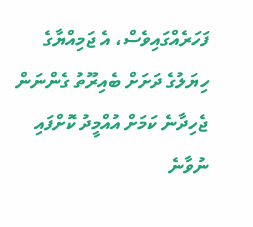ފަހަރެއްގައިވެސް، އެ ޖަމިއްޔާގެ ހިޔަލުގެ ދަށަށް ބެއިރޫތު ގެންނަން ޖެހިދާނެ ކަމަށް އުއްމީދު ކޮށްފައި ނުވާނެ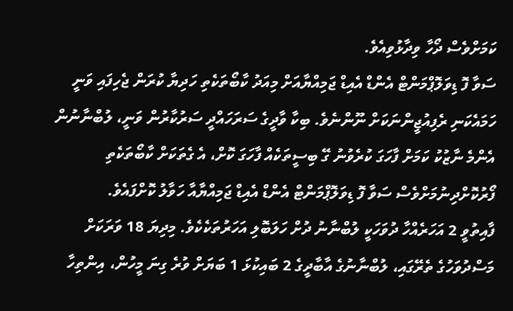ކަމަށްވެސް ދޯހާ ވިދާޅުވިއެވެ.
ސަވާ ފޮ ޑިވަލޮޕްމަންޓް އެންޑް އެއިޑް ޖަމިއްޔާއަށް މިއަދު ކާބޯތަކެތި ހަދިޔާ ކުރަން ޖެހިފައި ވަނީ ހަމައެކަނި ރެފިއުޖީންނަކަށް ނޫންނެވެ. ބިކާ ވާދީގެ ސަރަހައްދީ ސަރުކާރުން ވަނީ، ލުބްނާނުން އެންމެ ނާޒުކު ކަމަށް ފާހަގަ ކުރެވުނު ގޭ ބިސީތަކެއް ފާހަގަ ކޮށް، އެ ގެތަކަށް ކާބޯތަކެތި ފޯރުކޮށްދިނުމަށްވެސް ސަވާ ފޮ ޑިވަލޮޕްމަންޓް އެންޑް އެއިޑް ޖަމިއްޔާއާ ހަވާލު ކޮށްފައެވެ.
ފާއިތުވީ 2 އަހަރެއްހާ ދުވަހަކީ ލުބްނާނު ދުށް ހަލަބޮލި އަހަރުތަކެކެވެ. މިދިޔަ 18 ވަރަކަށް މަސްދުވަހުގެ ތެރޭގައި، ލުބްނާނުގެ އާބާދީގެ 2 ބައިކުޅަ 1 ބަޔަށް ވުރެ ގިނަ މީހުން، އިންތިހާ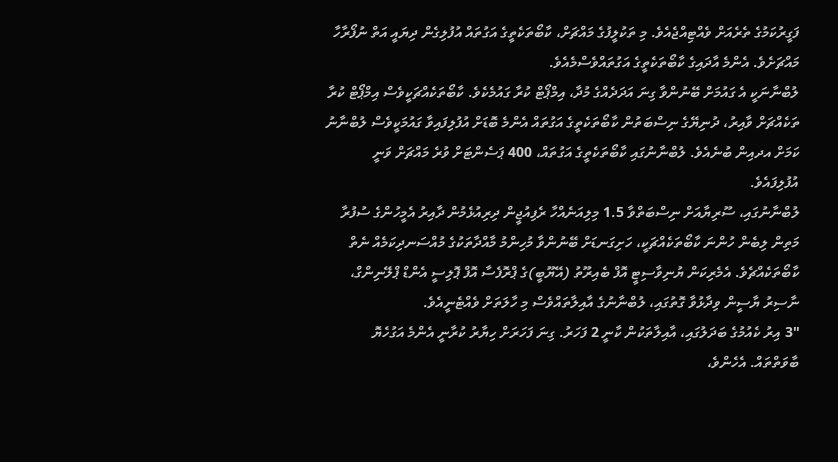ފަގީރުކަމުގެ ތެރެއަށް ވެއްޓިއްޖެއެވެ. މި ތަކުލީފުގެ މައްޗަށް، ކާބޯތަކެތީގެ އަގުތައް އުފުލިގެން ދިޔައީ އަތް ނުފޯރާހާ މައްޗަށެވެ. އެންމެ އާދައިގެ ކާބޯތަކެތީގެ އަގުތައްވެސްމެއެވެ.
ލުބްނާނަކީ އެ ގައުމަށް ބޭނުންވާ ގިނަ އަދަދެއްގެ މުދާ، އިމްޕޯޓް ކުރާ ގައުމެކެވެ. ކާބޯތަކެއްޗަކީވެސް އިމްޕޯޓް ކުރާ ތަކެއްޗަށް ވާއިރު، ދުނިޔޭގެ ނިސްބަތުން ކާބޯތަކެތީގެ އަގުތައް އެންމެ ބޮޑަށް އުފުލިފައިވާ ގައުމަކީވެސް ލުބްނާނު ކަމަށް އދއިން ބުނެއެވެ. ލުބްނާނުގައި ކާބޯތަކެތީގެ އަގުތައް، 400 ޕަސެންޓަށް ވުރެ މައްޗަށް ވަނީ އުފުލިފައެވެ.
ލުބްނާނުގައި، ސޫރިޔާއަށް ނިސްބަތްވާ 1.5 މިލިއަނެއްހާ ރެފިއުޖީން ދިރިއުޅެމުން ދާއިރު އެމީހުންގެ ސުފުރާ މަތިން ލިބެން ހުންނަ ކާބޯތަކެއްޗަކީ، ހަށިގަނޑަށް ބޭނުންވާ މުހިންމު މާއްދާތަކުގެ މުއްސަނދިކަމެއް ނެތް ކާބޯތަކެއްޗެވެ. އެމެރިކަން ޔުނިވާސިޓީ އޮފް ބެއިރޫތު (އޭޔޫބީ)ގެ ޕްރޮފެސާ އޮފް ޕޮލިސީ އެންޑް ޕްލޭނިންގް، ނާސިރު ޔާސީން ވިދާޅުވާ ގޮތުގައި، ލުބްނާނުގެ އާއިލާތައްވެސް މި ހާލަތަށް ވެއްޓެނީއެވެ.
"3 އިރު ކެއުމުގެ ބަދަލުގައި، އާއިލާތަކުން ކާނީ 2 ފަހަރު. ގިނަ ފަހަރަށް ހިޔާރު ކުރާނީ އެންމެ އަގުހެޔޮ ބާވަތްތައް. އެހެންވެ،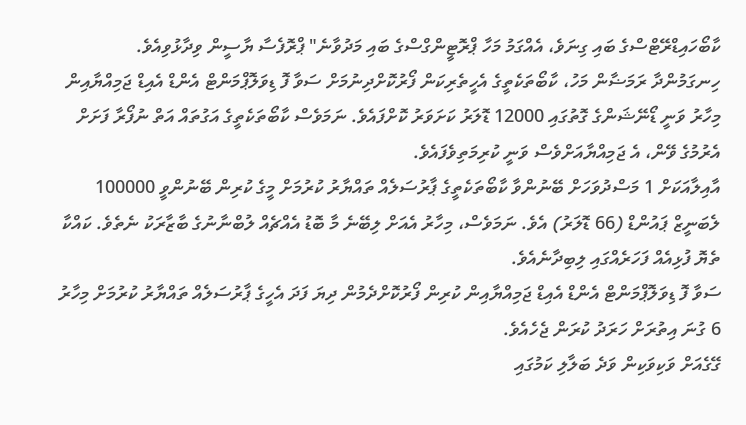ކާބޯހައިޑްރޭޓްސްގެ ބައި ގިނަވެ، އެއްގަމު މަހާ ޕްރޮޓީންގްސްގެ ބައި މަދުވާނެ" ޕްރޮފެސާ ޔާސީން ވިދާޅުވިއެވެ.
ހިނގަމުންދާ ރަމަޟާން މަހު، ކާބޯތަކެތީގެ އެހީތެރިކަން ފޯރުކޮށްދިނުމަށް ސަވާ ފޮ ޑިވަލޮޕްމަންޓް އެންޑް އެއިޑް ޖަމިއްޔާއިން މިހާރު ވަނީ ޑޯނޭޝަންގެ ގޮތުގައި 12000 ޑޮލަރު ކަށަވަރު ކޮށްފައެވެ. ނަމަވެސް ކާބޯތަކެތީގެ އަގުތައް އަތް ނުފޯރާ ފަށަށް އެރުމުގެ ވޭން، އެ ޖަމިއްޔާއަށްވެސް ވަނީ ކުރިމަތިވެފައެވެ.
އާއިލާއަކަށް 1 މަސްދުވަހަށް ބޭނުންވާ ކާބޯތަކެތީގެ ޕާރުސަލެއް ތައްޔާރު ކުރުމަށް މީގެ ކުރިން ބޭނުންވީ 100000 ލެބަނީޒް ޕައުންޑް (66 ޑޮލަރު) އެވެ. ނަމަވެސް، މިހާރު އެއަށް ލިބޭނެ މާ ބޮޑު އެއްޗެއް ލުބްނާނުގެ ބާޒާރަކު ނެތެވެ. ކައްކާ ތެޔޮ ފުޅިއެއް ފަހަރެއްގައި ލިބިދާނެއެވެ.
ސަވާ ފޮ ޑިވަލޮޕްމަންޓް އެންޑް އެއިޑް ޖަމިއްޔާއިން ކުރިން ފޯރުކޮށްދެމުން ދިޔަ ފަދަ އެހީގެ ޕާރުސަލެއް ތައްޔާރު ކުރުމަށް މިހާރު 6 ގުނަ އިތުރަށް ހަރަދު ކުރަން ޖެހެއެވެ.
ގޭގެއަށް ވަކިވަކިން ވަދެ ބަލާލި ކަމުގައި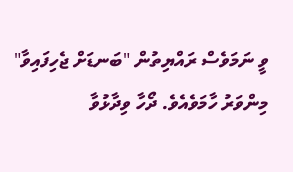ވީ ނަމަވެސް ރައްޔިތުން "ބަނޑަށް ޖެހިފައިވާ" މިންވަރު ހާމަވެއެވެ. ދޯހާ ވިދާޅުވާ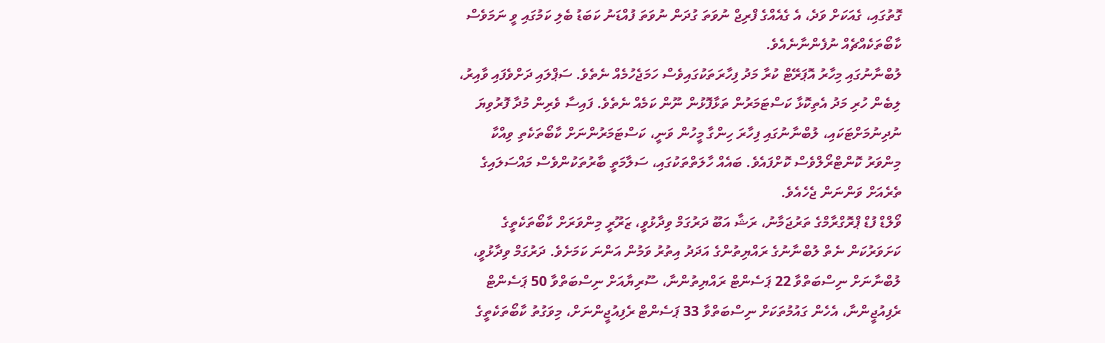ގޮތުގައި، ގެއަކަށް ވަދެ، އެ ގެއެއްގެ ފްރިޖް ނުވަތަ ގުދަން ނުވަތަ ފުއްޑަނު ކަބަޑު ބެލި ކަމުގައި ވީ ނަމަވެސް ކާބޯތަކެއްޗެއް ނުފެންނާނެއެވެ.
ލުބްނާނުގައި މިހާރު އޮޕަރޭޓް ކުރާ މަދު ފިހާރަތަކުގައިވެސް ހަމަޖެހުމެއް ނެތެވެ. ސަޕްލައި ދަށްވެފައި ވާއިރު، ލިބެން ހުރި މަދު އެތިކޮޅާ ކަސްޓަމަރުން ތަޅާފޮޅުން ނޫން ކަމެއް ނެތެވެ. ފައިސާ ވެރިން މުދާ ފޮރުވިޔަ ނުދިނުމަށްޓަކައި، ލުބްނާނުގައި ފިހާރަ ހިންގާ މީހުން ވަނީ، ކަސްޓަމަރުންނަށް ކާބޯތަކެތި ވިއްކާ މިންވަރު ކޮންޓްރޯލްވެސް ކޮށްފައެވެ. ބައެއް ހާލަތްތަކުގައި، ސަލާމަތީ ބާރުތަކުންވެސް މައްސަލައިގެ ތެރެއަށް ވަންނަން ޖެހެއެވެ.
ވޯލްޑް ފުޑް ޕްރޮގްރާމްގެ ތަރުޖަމާނު، ރަޝާ އަބޫ ދަރުގަމް ވިދާޅުވީ، ޒަރޫރީ މިންވަރަށް ކާބޯތަކެތީގެ ކަށަވަރުކަން ނެތް ލުބްނާނުގެ ރައްޔިތުންގެ އަދަދު އިތުރު ވަމުން އަންނަ ކަމަށެވެ. ދަރުގަމް ވިދާޅުވީ، ލުބްނާނަށް ނިސްބަތްވާ 22 ޕަސެންޓް ރައްޔިތުންނާ، ސޫރިޔާއަށް ނިސްބަތްވާ 50 ޕަސެންޓް ރެފިއުޖީންނާ، އެހެން ގައުމުތަކަށް ނިސްބަތްވާ 33 ޕަސެންޓް ރެފިއުޖީންނަށް، މިވަގުތު ކާބޯތަކެތީގެ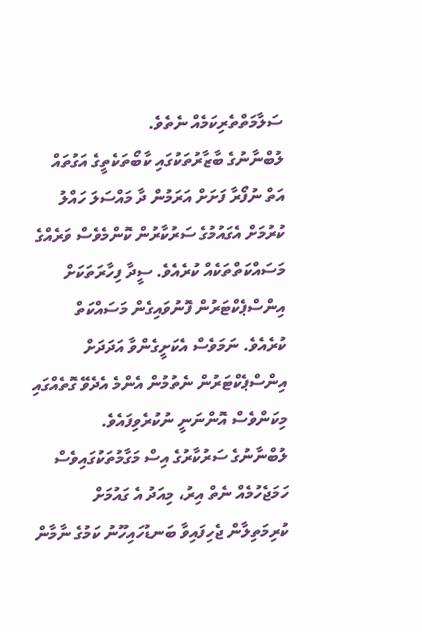ސަލާމަތްތެރިކަމެއް ނެތެވެ.
ލުބްނާނުގެ ބާޒާރުތަކުގައި ކާބޯތަކެތީގެ އަގުތައް އަތް ނުފޯރާ ފަށަށް އަރަމުން ދާ މައްސަލަ ހައްލު ކުރުމަށް އެގައުމުގެ ސަރުކާރުން ކޮންމެވެސް ވަރެއްގެ މަސައްކަތްތަކެއް ކުރެއެވެ. ސީދާ ފިހާރަތަކަށް އިންސްޕެކްޓަރުން ފޮނުވައިގެން މަސައްކަތް ކުރެއެވެ. ނަމަވެސް އެކަށީގެންވާ އަދަދަށް އިންސްޕެކްޓަރުން ނެތުމުން އެންމެ އެދެވޭ ގޮތެއްގައި މިކަންވެސް އޮންނަނީ ނުކުރެވިފައެވެ.
ލުބްނާނުގެ ސަރުކާރުގެ އިސް މަގާމުތަކުގައިވެސް ހަމަޖެހުމެއް ނެތް އިރު، މިއަދު އެ ގައުމަށް ކުރިމަތިލާން ޖެހިފައިވާ ބަނޑުހައިހޫނު ކަމުގެ ނާމާން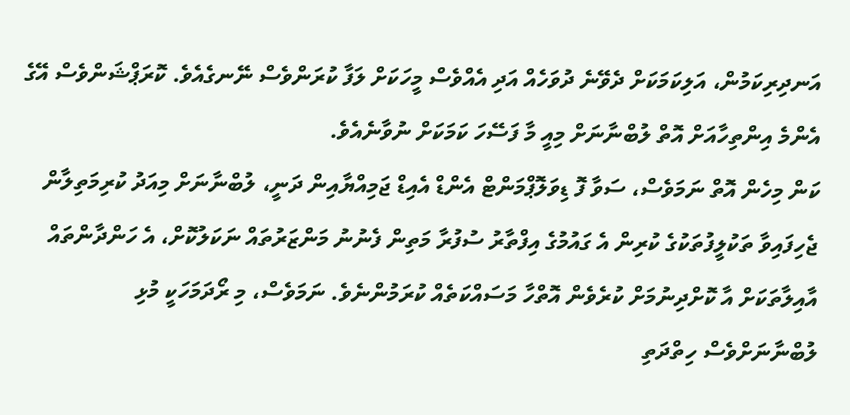އަނދިރިކަމުން، އަލިކަމަކަށް ދެވޭނެ ދުވަހެއް އަދި އެއްވެސް މީހަކަށް ލަފާ ކުރަންވެސް ނޭނގެއެވެ. ކޮރަޕްޝަންވެސް އޭގެ އެންމެ އިންތިހާއަށް އޮތް ލުބްނާނަށް މިއީ މާ ފަސޭހަ ކަމަކަށް ނުވާނެއެވެ.
ކަން މިހެން އޮތް ނަމަވެސް، ސަވާ ފޮ ޑިވަލޮޕްމަންޓް އެންޑް އެއިޑް ޖަމިއްޔާއިން ދަނީ، ލުބްނާނަށް މިއަދު ކުރިމަތިލާން ޖެހިފައިވާ ތަކުލީފުތަކުގެ ކުރިން އެ ގައުމުގެ އިފްތާރު ސުފުރާ މަތިން ފެނުނު މަންޒަރުތައް ނަކަލުކޮށް، އެ ހަންދާންތައް އާއިލާތަކަށް އާ ކޮށްދިނުމަށް ކުރެވެން އޮތްހާ މަސައްކަތެއް ކުރަމުންނެވެ. ނަމަވެސް، މި ރޯދަމަހަކީ މުޅި ލުބްނާނަށްވެސް ހިތްދަތި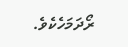ރޯދަމަހެކެވެ.